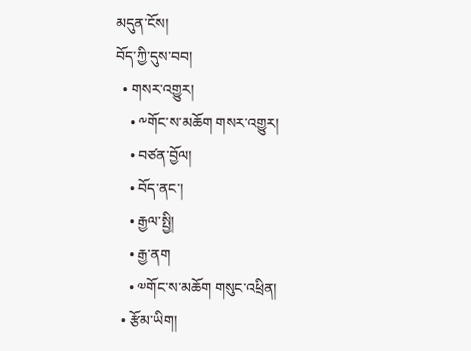མདུན་ངོས།
བོད་ཀྱི་དུས་བབ།
  • གསར་འགྱུར།
    • ༸གོང་ས་མཆོག གསར་འགྱུར།
    • བཙན་བྱོལ།
    • བོད་ནང་།
    • རྒྱལ་སྤྱི།
    • རྒྱ་ནག
    • ༧གོང་ས་མཆོག གསུང་འཕྲིན།
  • རྩོམ་ཡིག།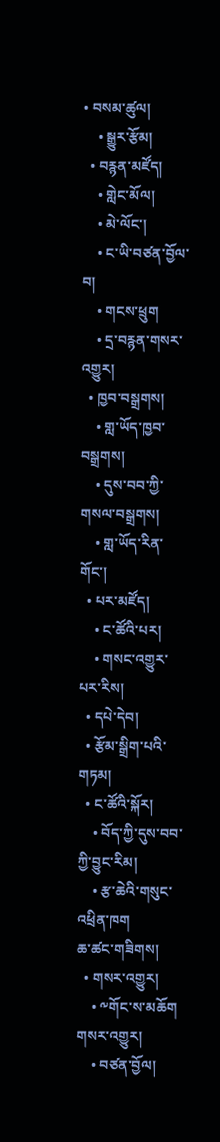• བསམ་ཚུལ།
    • སྒྱུར་རྩོམ།
  • བརྙན་མཛོད།
    • གླེང་མོལ།
    • མེ་ལོང་།
    • ང་ཡི་བཙན་བྱོལ་བ།
    • གངས་ཕྲུག
    • དྲ་བརྙན་གསར་འགྱུར།
  • ཁྱབ་བསྒྲགས།
    • གླ་ཡོད་ཁྱབ་བསྒྲགས།
    • དུས་བབ་ཀྱི་གསལ་བསྒྲགས།
    • གླ་ཡོད་རིན་གོང་།
  • པར་མཛོད།
    • ང་ཚོའི་པར།
    • གསང་འགྱུར་པར་རིས།
  • དཔེ་དེབ།
  • རྩོམ་སྒྲིག་པའི་གཏམ།
  • ང་ཚོའི་སྐོར།
    • བོད་ཀྱི་དུས་བབ་ཀྱི་བྱུང་རིམ།
    • རྩ་ཆེའི་གསུང་འཕྲིན་ཁག
ཆ་ཚང་གཟིགས།
  • གསར་འགྱུར།
    • ༸གོང་ས་མཆོག གསར་འགྱུར།
    • བཙན་བྱོལ།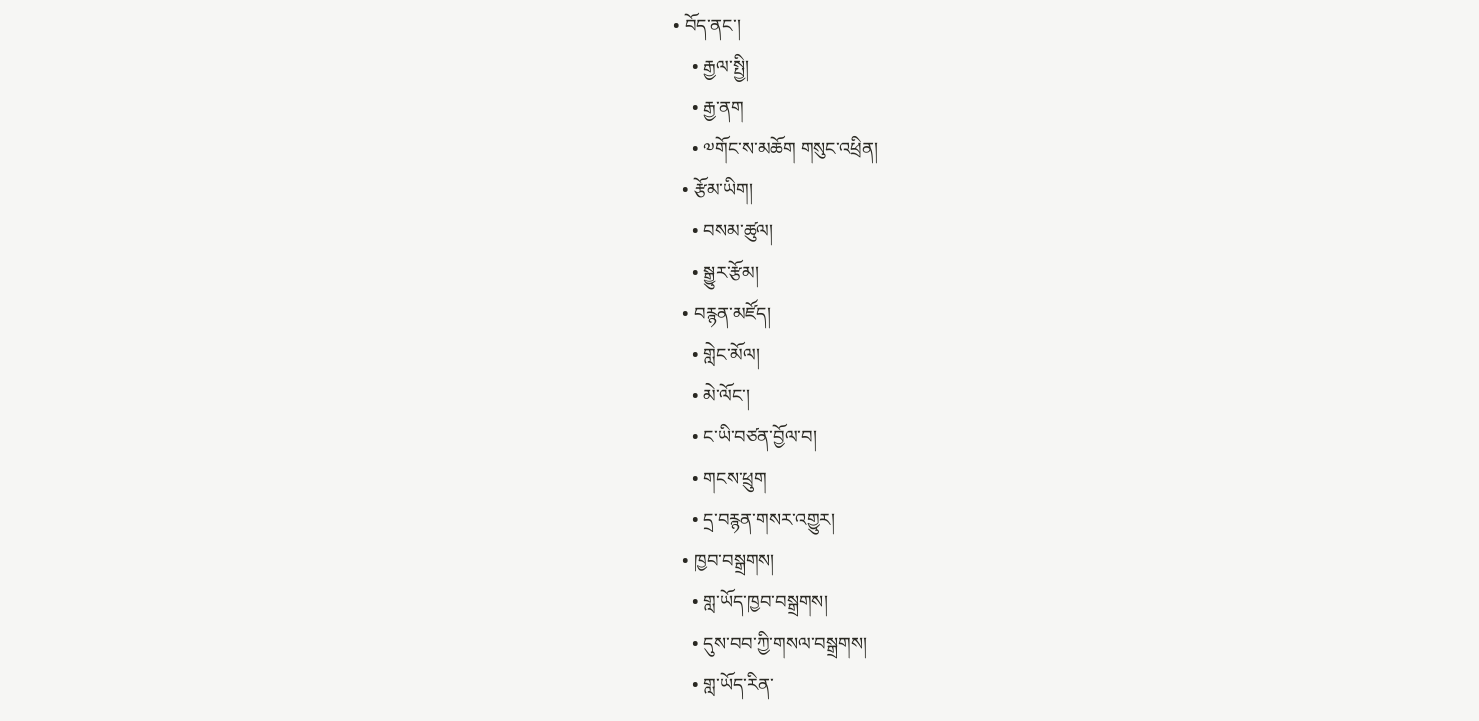• བོད་ནང་།
    • རྒྱལ་སྤྱི།
    • རྒྱ་ནག
    • ༧གོང་ས་མཆོག གསུང་འཕྲིན།
  • རྩོམ་ཡིག།
    • བསམ་ཚུལ།
    • སྒྱུར་རྩོམ།
  • བརྙན་མཛོད།
    • གླེང་མོལ།
    • མེ་ལོང་།
    • ང་ཡི་བཙན་བྱོལ་བ།
    • གངས་ཕྲུག
    • དྲ་བརྙན་གསར་འགྱུར།
  • ཁྱབ་བསྒྲགས།
    • གླ་ཡོད་ཁྱབ་བསྒྲགས།
    • དུས་བབ་ཀྱི་གསལ་བསྒྲགས།
    • གླ་ཡོད་རིན་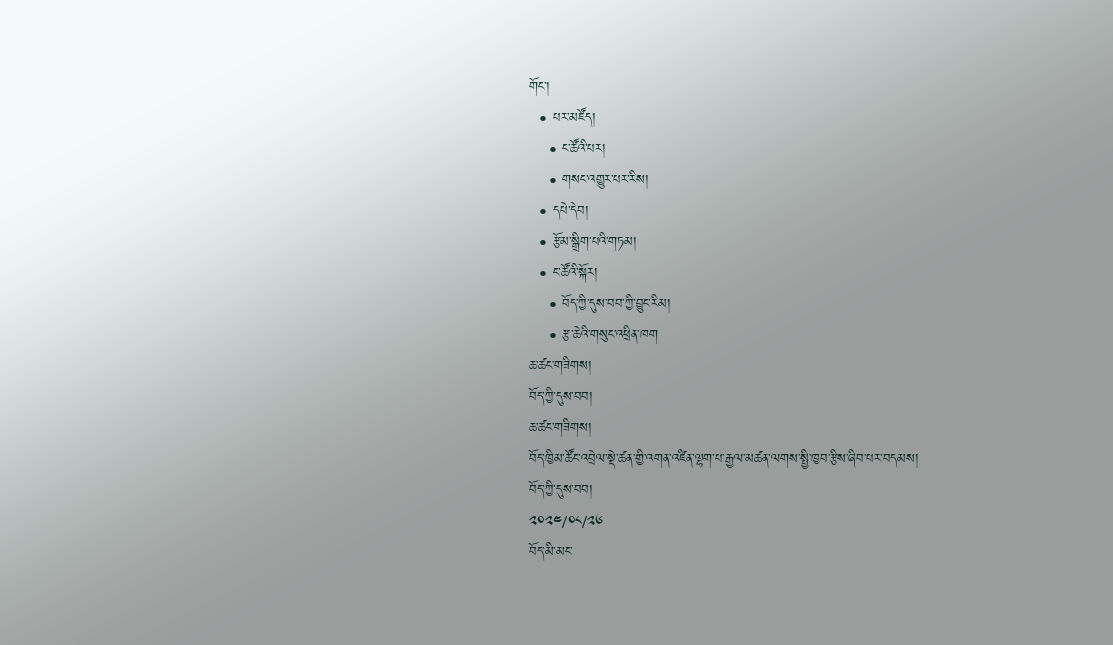གོང་།
  • པར་མཛོད།
    • ང་ཚོའི་པར།
    • གསང་འགྱུར་པར་རིས།
  • དཔེ་དེབ།
  • རྩོམ་སྒྲིག་པའི་གཏམ།
  • ང་ཚོའི་སྐོར།
    • བོད་ཀྱི་དུས་བབ་ཀྱི་བྱུང་རིམ།
    • རྩ་ཆེའི་གསུང་འཕྲིན་ཁག
ཆ་ཚང་གཟིགས།
བོད་ཀྱི་དུས་བབ།
ཆ་ཚང་གཟིགས།
བོད་ཁྱིམ་ཚོང་འབྲེལ་སྡེ་ཚན་གྱི་འགན་འཛིན་ལྷག་པ་རྒྱལ་མཚན་ལགས་སྤྱི་ཁྱབ་རྩིས་ཞིབ་པར་བདམས།
བོད་ཀྱི་དུས་བབ།
༢༠༢༤/༠༨/༢༦
བོད་མི་མང་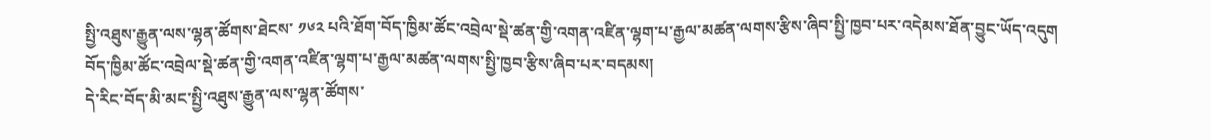སྤྱི་འཐུས་རྒྱུན་ལས་ལྷན་ཚོགས་ཐེངས་ ༡༦༢ པའི་ཐོག་བོད་ཁྱིམ་ཚོང་འབྲེལ་སྡེ་ཚན་གྱི་འགན་འཛིན་ལྷག་པ་རྒྱལ་མཚན་ལགས་རྩིས་ཞིབ་སྤྱི་ཁྱབ་པར་འདེམས་ཐོན་བྱུང་ཡོད་འདུག
བོད་ཁྱིམ་ཚོང་འབྲེལ་སྡེ་ཚན་གྱི་འགན་འཛིན་ལྷག་པ་རྒྱལ་མཚན་ལགས་སྤྱི་ཁྱབ་རྩིས་ཞིབ་པར་བདམས།
དེ་རིང་བོད་མི་མང་སྤྱི་འཐུས་རྒྱུན་ལས་ལྷན་ཚོགས་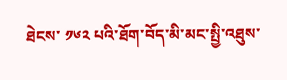ཐེངས་ ༡༦༢ པའི་ཐོག་བོད་མི་མང་སྤྱི་འཐུས་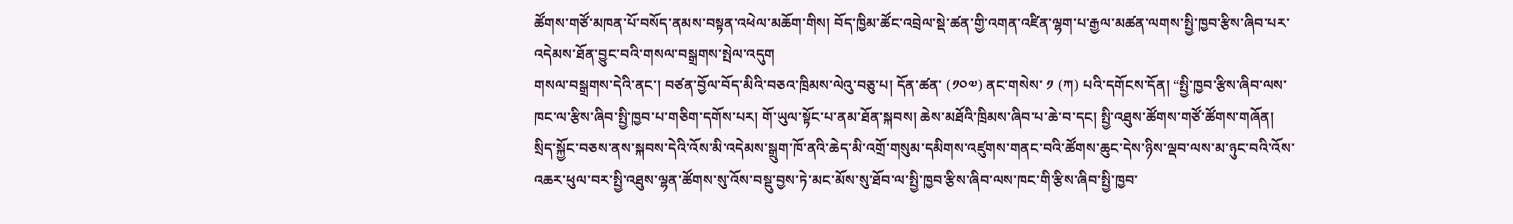ཚོགས་གཙོ་མཁན་པོ་བསོད་ནམས་བསྟན་འཕེལ་མཆོག་གིས། བོད་ཁྱིམ་ཚོང་འབྲེལ་སྡེ་ཚན་གྱི་འགན་འཛིན་ལྷག་པ་རྒྱལ་མཚན་ལགས་སྤྱི་ཁྱབ་རྩིས་ཞིབ་པར་འདེམས་ཐོན་བྱུང་བའི་གསལ་བསྒྲགས་སྤེལ་འདུག
གསལ་བསྒྲགས་དེའི་ནང་། བཙན་བྱོལ་བོད་མིའི་བཅའ་ཁྲིམས་ལེའུ་བཅུ་པ། དོན་ཚན་ (༡༠༧) ནང་གསེས་ ༡ (ཀ) པའི་དགོངས་དོན། “སྤྱི་ཁྱབ་རྩིས་ཞིབ་ལས་ཁང་ལ་རྩིས་ཞིབ་སྤྱི་ཁྱབ་པ་གཅིག་དགོས་པར། གོ་ཡུལ་སྟོང་པ་ནམ་ཐོན་སྐབས། ཆེས་མཐོའི་ཁྲིམས་ཞིབ་པ་ཆེ་བ་དང། སྤྱི་འཐུས་ཚོགས་གཙོ་ཚོགས་གཞོན། སྲིད་སྐྱོང་བཅས་ནས་སྐབས་དེའི་འོས་མི་འདེམས་སྒྲུག་ཁོ་ནའི་ཆེད་མི་འགྲོ་གསུམ་དམིགས་འཛུགས་གནང་བའི་ཚོགས་ཆུང་དེས་ཉིས་ལྡབ་ལས་མ་ཉུང་བའི་འོས་འཆར་ཕུལ་བར་སྤྱི་འཐུས་ལྷན་ཚོགས་སུ་འོས་བསྡུ་བྱས་ཏེ་མང་མོས་སུ་ཐོབ་ལ་སྤྱི་ཁྱབ་རྩིས་ཞིབ་ལས་ཁང་གི་རྩིས་ཞིབ་སྤྱི་ཁྱབ་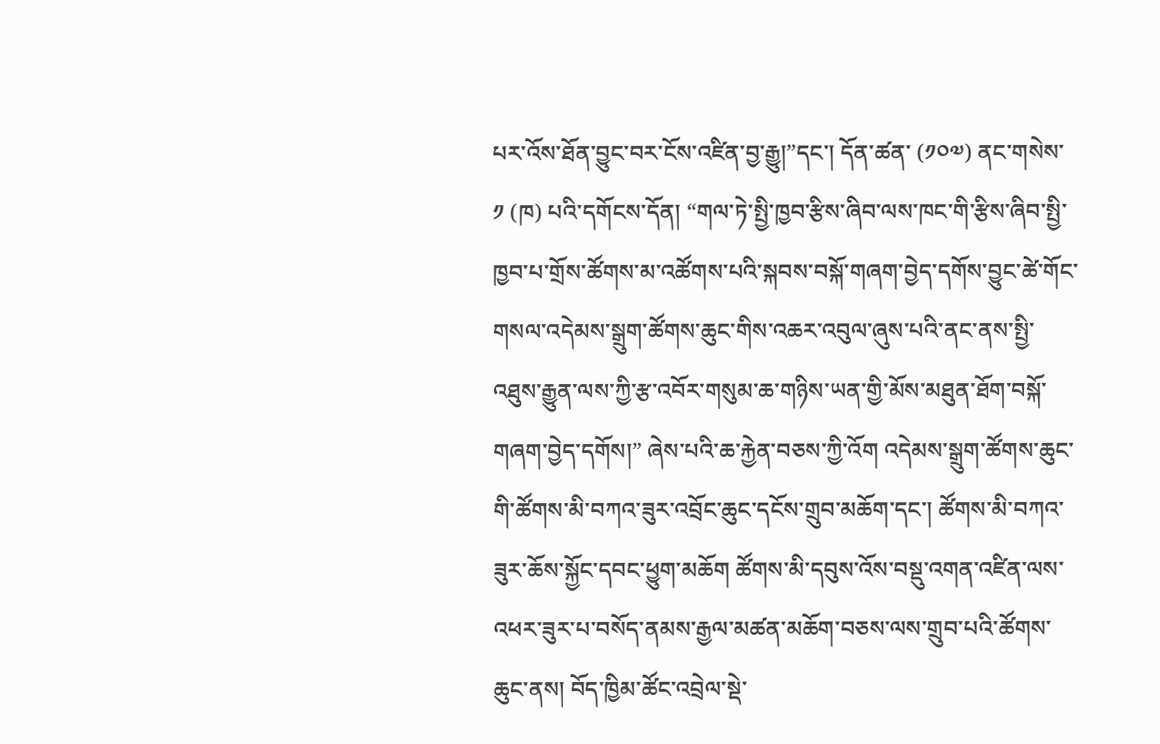པར་འོས་ཐོན་བྱུང་བར་ངོས་འཛིན་བྱ་རྒྱུ།”དང་། དོན་ཚན་ (༡༠༧) ནང་གསེས་ ༡ (ཁ) པའི་དགོངས་དོན། “གལ་ཏེ་སྤྱི་ཁྱབ་རྩིས་ཞིབ་ལས་ཁང་གི་རྩིས་ཞིབ་སྤྱི་ཁྱབ་པ་གྲོས་ཚོགས་མ་འཚོགས་པའི་སྐབས་བསྐོ་གཞག་བྱེད་དགོས་བྱུང་ཚེ་གོང་གསལ་འདེམས་སྒྲུག་ཚོགས་ཆུང་གིས་འཆར་འབུལ་ཞུས་པའི་ནང་ནས་སྤྱི་འཐུས་རྒྱུན་ལས་ཀྱི་རྩ་འབོར་གསུམ་ཆ་གཉིས་ཡན་གྱི་མོས་མཐུན་ཐོག་བསྐོ་གཞག་བྱེད་དགོས།” ཞེས་པའི་ཆ་རྐྱེན་བཅས་ཀྱི་འོག འདེམས་སྒྲུག་ཚོགས་ཆུང་གི་ཚོགས་མི་བཀའ་ཟུར་འབྲོང་ཆུང་དངོས་གྲུབ་མཆོག་དང་། ཚོགས་མི་བཀའ་ཟུར་ཆོས་སྐྱོང་དབང་ཕྱུག་མཆོག ཚོགས་མི་དབུས་འོས་བསྡུ་འགན་འཛིན་ལས་འཕར་ཟུར་པ་བསོད་ནམས་རྒྱལ་མཚན་མཆོག་བཅས་ལས་གྲུབ་པའི་ཚོགས་ཆུང་ནས། བོད་ཁྱིམ་ཚོང་འབྲེལ་སྡེ་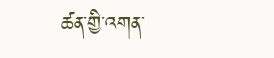ཚན་གྱི་འགན་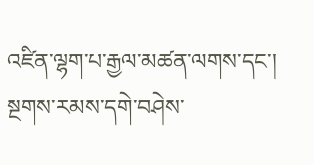འཛིན་ལྷག་པ་རྒྱལ་མཚན་ལགས་དང་། སྔགས་རམས་དགེ་བཤེས་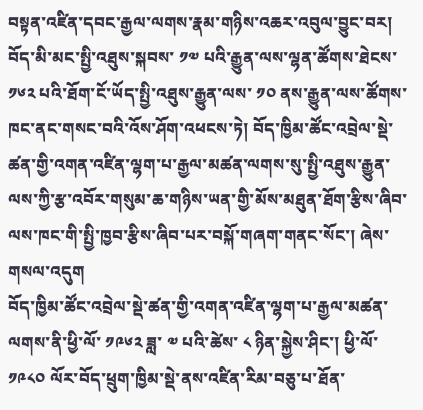བསྟན་འཛིན་དབང་རྒྱལ་ལགས་རྣམ་གཉིས་འཆར་འབུལ་བྱུང་བར། བོད་མི་མང་སྤྱི་འཐུས་སྐབས་ ༡༧ པའི་རྒྱུན་ལས་ལྷན་ཚོགས་ཐེངས་ ༡༦༢ པའི་ཐོག་ངོ་ཡོད་སྤྱི་འཐུས་རྒྱུན་ལས་ ༡༠ ནས་རྒྱུན་ལས་ཚོགས་ཁང་ནང་གསང་བའི་འོས་ཤོག་འཕངས་ཏེ། བོད་ཁྱིམ་ཚོང་འབྲེལ་སྡེ་ཚན་གྱི་འགན་འཛིན་ལྷག་པ་རྒྱལ་མཚན་ལགས་སུ་སྤྱི་འཐུས་རྒྱུན་ལས་ཀྱི་རྩ་འབོར་གསུམ་ཆ་གཉིས་ཡན་གྱི་མོས་མཐུན་ཐོག་རྩིས་ཞིབ་ལས་ཁང་གི་སྤྱི་ཁྱབ་རྩིས་ཞིབ་པར་བསྐོ་གཞག་གནང་སོང་། ཞེས་གསལ་འདུག
བོད་ཁྱིམ་ཚོང་འབྲེལ་སྡེ་ཚན་གྱི་འགན་འཛིན་ལྷག་པ་རྒྱལ་མཚན་ལགས་ནི་ཕྱི་ལོ་ ༡༩༦༢ ཟླ་ ༧ པའི་ཚེས་ ༨ ཉིན་སྐྱེས་ཤིང་། ཕྱི་ལོ་ ༡༩༨༠ ལོར་བོད་ཕྲུག་ཁྱིམ་སྡེ་ནས་འཛིན་རིམ་བཅུ་པ་ཐོན་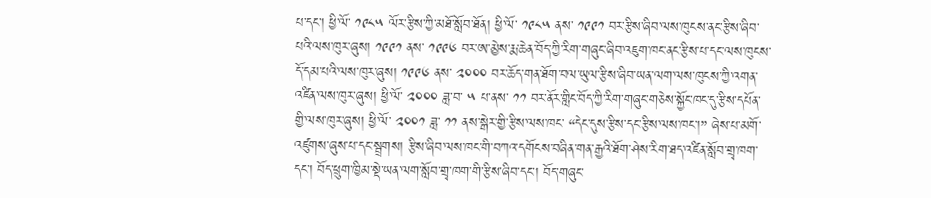པ་དང་། ཕྱི་ལོ་ ༡༩༨༥ ལོར་རྩིས་ཀྱི་མཐོ་སློབ་ཐོན། ཕྱི་ལོ་ ༡༩༨༥ ནས་ ༡༩༩༡ བར་རྩིས་ཞིབ་ལས་ཁུངས་ནང་རྩིས་ཞིབ་པའི་ལས་ཁུར་ཞུས། ༡༩༩༡ ནས་ ༡༩༩༦ བར་ཨ་མྱེས་རྨ་ཆེན་བོད་ཀྱི་རིག་གཞུང་ཞིབ་འཇུག་ཁང་ནང་རྩིས་པ་དང་ལས་ཁུངས་དོ་དམ་པའི་ལས་ཁུར་ཞུས། ༡༩༩༦ ནས་ ༢༠༠༠ བར་ཆོད་གན་ཐོག་བལ་ཡུལ་རྩིས་ཞིབ་ཡན་ལག་ལས་ཁུངས་ཀྱི་འགན་འཛིན་ལས་ཁུར་ཞུས། ཕྱི་ལོ་ ༢༠༠༠ ཟླ་བ་ ༥ པ་ནས་ ༡༡ བར་ནོར་གླིང་བོད་ཀྱི་རིག་གཞུང་གཅེས་སྐྱོང་ཁང་དུ་རྩིས་དཔོན་གྱི་ལས་ཁུར་ཞུས། ཕྱི་ལོ་ ༢༠༠༡ ཟླ་ ༡༡ ནས་སྒེར་གྱི་རྩིས་ལས་ཁང་ “དེང་དུས་རྩིས་དང་རྩིས་ལས་ཁང་།” ཞེས་པ་མགོ་འཛུགས་ཞུས་པ་དང་སྦྲགས། རྩིས་ཞིབ་ལས་ཁང་གི་བཀའ་དགོངས་བཞིན་གན་རྒྱའི་ཐོག་ཤེས་རིག་ཐད་འཛིན་སློབ་གྲྭ་ཁག་དང་། བོད་ཕྲུག་ཁྱིམ་སྡེ་ཡན་ལག་སློབ་གྲྭ་ཁག་གི་རྩིས་ཞིབ་དང་། བོད་གཞུང་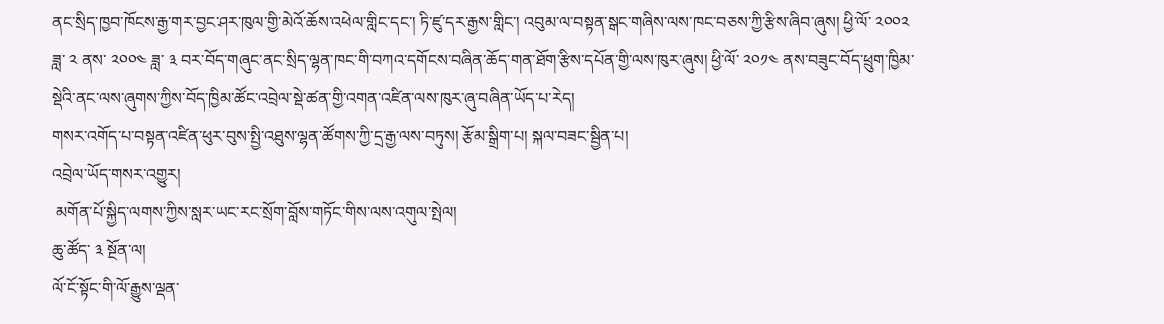ནང་སྲིད་ཁྱབ་ཁོངས་རྒྱ་གར་བྱང་ཤར་ཁུལ་གྱི་མེའོ་ཆོས་འཕེལ་གླིང་དང་། ཏི་ཛུ་དར་རྒྱས་གླིང་། འབུམ་ལ་བསྟན་སྒང་གཞིས་ལས་ཁང་བཅས་ཀྱི་རྩིས་ཞིབ་ཞུས། ཕྱི་ལོ་ ༢༠༠༢ ཟླ་ ༢ ནས་ ༢༠༠༤ ཟླ་ ༣ བར་བོད་གཞུང་ནང་སྲིད་ལྷན་ཁང་གི་བཀའ་དགོངས་བཞིན་ཆོད་གན་ཐོག་རྩིས་དཔོན་གྱི་ལས་ཁུར་ཞུས། ཕྱི་ལོ་ ༢༠༡༤ ནས་བཟུང་བོད་ཕྲུག་ཁྱིམ་སྡེའི་ནང་ལས་ཞུགས་ཀྱིས་བོད་ཁྱིམ་ཚོང་འབྲེལ་སྡེ་ཚན་གྱི་འགན་འཛིན་ལས་ཁུར་ཞུ་བཞིན་ཡོད་པ་རེད།
གསར་འགོད་པ་བསྟན་འཛིན་ཕུར་བུས་སྤྱི་འཐུས་ལྷན་ཚོགས་ཀྱི་དྲ་རྒྱ་ལས་བཏུས། རྩོམ་སྒྲིག་པ། སྐལ་བཟང་སྦྱིན་པ།
འབྲེལ་ཡོད་གསར་འགྱུར།
 མགོན་པོ་སྐྱིད་ལགས་ཀྱིས་སླར་ཡང་རང་སྲོག་བློས་གཏོང་གིས་ལས་འགུལ་སྤེལ།
ཆུ་ཚོད་ ༣ སྔོན་ལ།
ལོ་ངོ་སྟོང་གི་ལོ་རྒྱུས་ལྡན་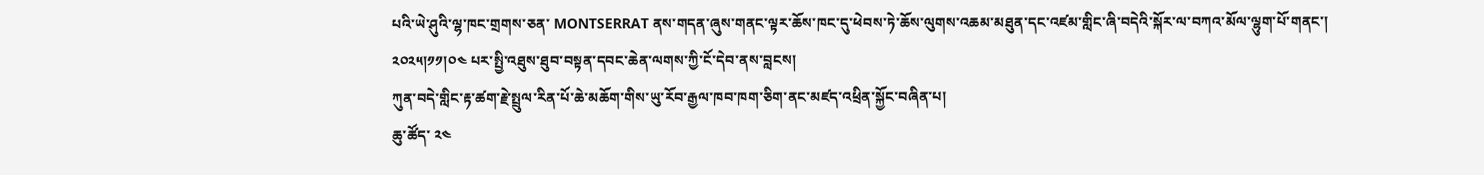པའི་ཡེ་ཤུའི་ལྷ་ཁང་གྲགས་ཅན་ MONTSERRAT ནས་གདན་ཞུས་གནང་ལྟར་ཆོས་ཁང་དུ་ཕེབས་ཏེ་ཆོས་ལུགས་འཆམ་མཐུན་དང་འཛམ་གླིང་ཞི་བདེའི་སྐོར་ལ་བཀའ་མོལ་ལྷུག་པོ་གནང་། ༢༠༢༥།༡༡།༠༤ པར་སྤྱི་འཐུས་ཐུབ་བསྟན་དབང་ཆེན་ལགས་ཀྱི་ངོ་དེབ་ནས་བླངས།
ཀུན་བདེ་གླིང་རྟ་ཚག་རྗེ་སྤྲུལ་རིན་པོ་ཆེ་མཆོག་གིས་ཡུ་རོབ་རྒྱལ་ཁབ་ཁག་ཅིག་ནང་མཛད་འཕྲིན་སྐྱོང་བཞིན་པ།
ཆུ་ཚོད་ ༢༤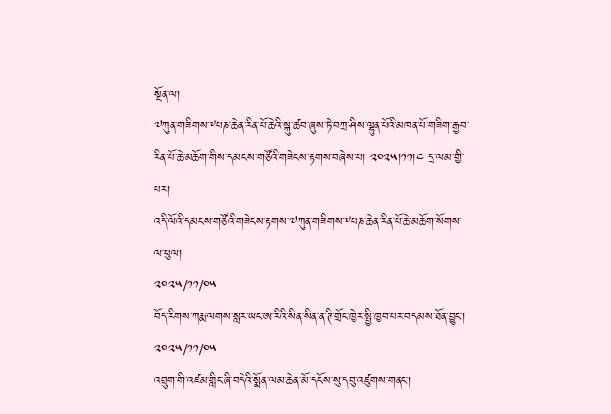སྔོན་ལ།
༧ཀུན་གཟིགས་༸པཎ་ཆེན་རིན་པོ་ཆེའི་སྐུ་ཚབ་ཞུས་ཏེ་བཀྲ་ཤིས་ལྷུན་པོའི་མཁན་པོ་གཟིག་རྒྱབ་རིན་པོ་ཆེ་མཆོག་གིས་དམངས་གཙོའི་གཟེངས་རྟགས་བཞེས་པ། ༢༠༢༥།༡༡།༤ དྲ་ལམ་གྱི་པར།
འདི་ལོའི་དམངས་གཙོའི་གཟེངས་རྟགས་༧ཀུན་གཟིགས་༸པཎ་ཆེན་རིན་པོ་ཆེ་མཆོག་སོགས་ལ་ཕུལ།
༢༠༢༥/༡༡/༠༥
བོད་རིགས་ཀརྨ་ལགས་སླར་ཡང་ཨ་རིའི་སིན་སིན་ན་ཊི་གྲོང་ཁྱེར་སྤྱི་ཁྱབ་པར་བདམས་ཐོན་བྱུང་།
༢༠༢༥/༡༡/༠༥
འབྲུག་གི་འཛམ་གླིང་ཞི་བདེའི་སྨོན་ལམ་ཆེན་མོ་དངོས་སུ་དབུ་འཛུགས་གནང་།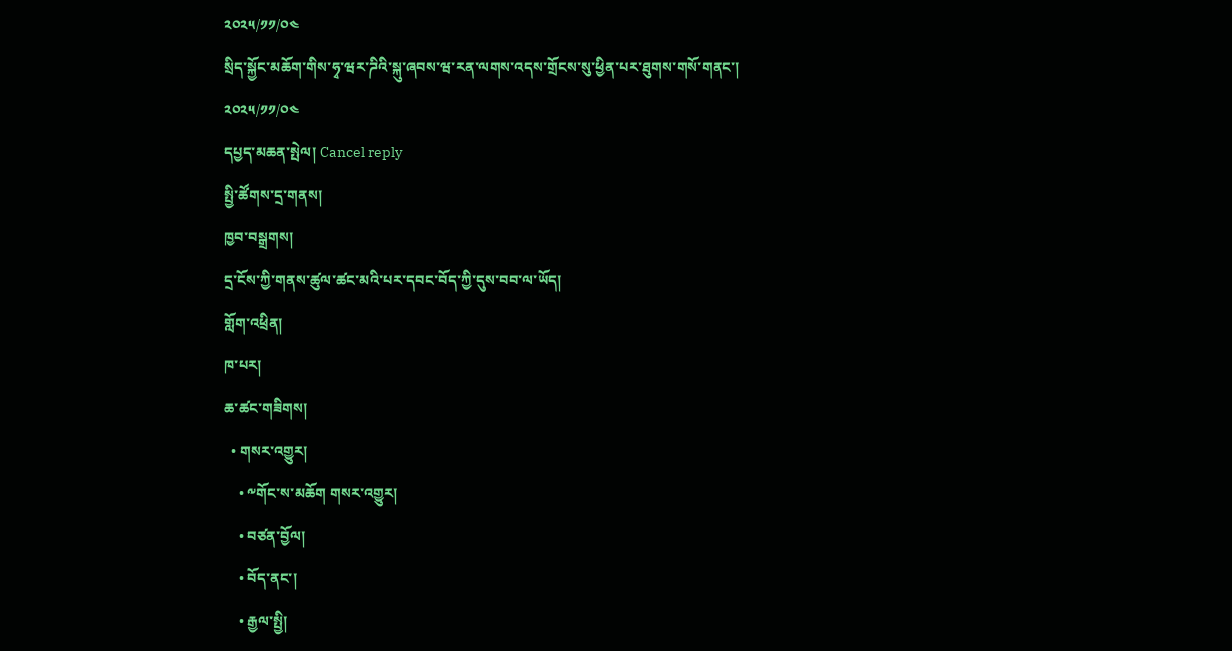༢༠༢༥/༡༡/༠༤
སྲིད་སྐྱོང་མཆོག་གིས་ཧྭ་ཝར་ཌིའི་སྐུ་ཞབས་ཝ་རན་ལགས་འདས་གྲོངས་སུ་ཕྱིན་པར་ཐུགས་གསོ་གནང་།
༢༠༢༥/༡༡/༠༤
དཔྱད་མཆན་སྤེལ། Cancel reply
སྤྱི་ཚོགས་དྲ་གནས།
ཁྱབ་བསྒྲགས།
དྲ་ངོས་ཀྱི་གནས་ཚུལ་ཚང་མའི་པར་དབང་བོད་ཀྱི་དུས་བབ་ལ་ཡོད།
གློག་འཕྲིན།
ཁ་པར།
ཆ་ཚང་གཟིགས།
  • གསར་འགྱུར།
    • ༸གོང་ས་མཆོག གསར་འགྱུར།
    • བཙན་བྱོལ།
    • བོད་ནང་།
    • རྒྱལ་སྤྱི།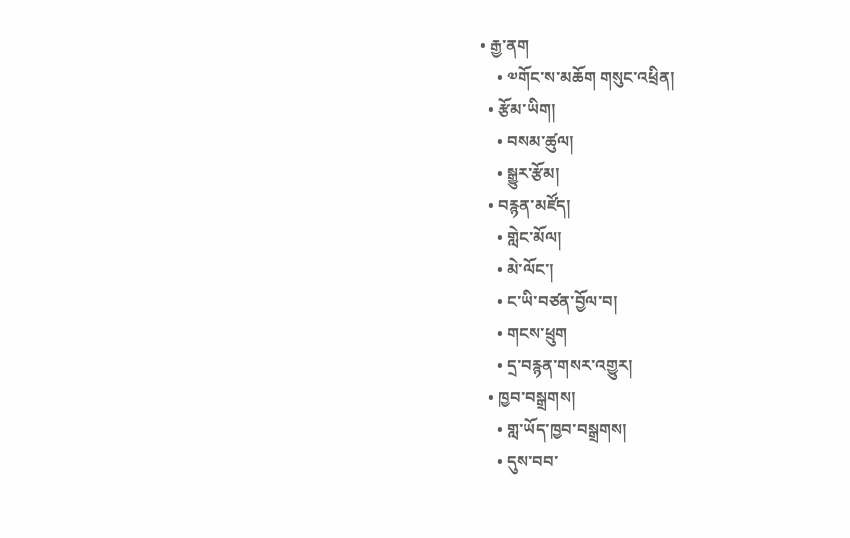• རྒྱ་ནག
    • ༧གོང་ས་མཆོག གསུང་འཕྲིན།
  • རྩོམ་ཡིག།
    • བསམ་ཚུལ།
    • སྒྱུར་རྩོམ།
  • བརྙན་མཛོད།
    • གླེང་མོལ།
    • མེ་ལོང་།
    • ང་ཡི་བཙན་བྱོལ་བ།
    • གངས་ཕྲུག
    • དྲ་བརྙན་གསར་འགྱུར།
  • ཁྱབ་བསྒྲགས།
    • གླ་ཡོད་ཁྱབ་བསྒྲགས།
    • དུས་བབ་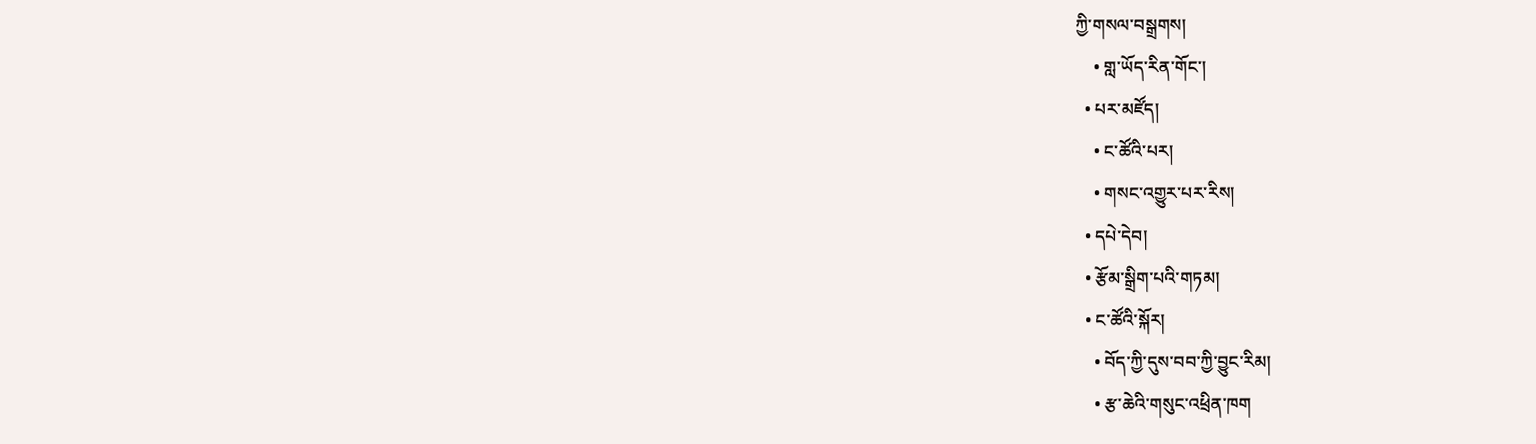ཀྱི་གསལ་བསྒྲགས།
    • གླ་ཡོད་རིན་གོང་།
  • པར་མཛོད།
    • ང་ཚོའི་པར།
    • གསང་འགྱུར་པར་རིས།
  • དཔེ་དེབ།
  • རྩོམ་སྒྲིག་པའི་གཏམ།
  • ང་ཚོའི་སྐོར།
    • བོད་ཀྱི་དུས་བབ་ཀྱི་བྱུང་རིམ།
    • རྩ་ཆེའི་གསུང་འཕྲིན་ཁག